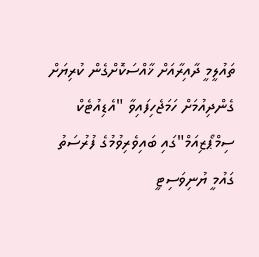ތައުލީމީ ދާއިރާއަށް ޚާއްސަކޮށްގެން ކުރިޔަށް ގެންދިއުމަށް ހަމަޖެހިފައިވާ "އެޑިއުޓެކް ސިމްޕޯޒިއަމް"ގައި ބައިވެރިވުމުގެ ފުރުސަތު ގައުމީ ޔުނިވަސިޓީ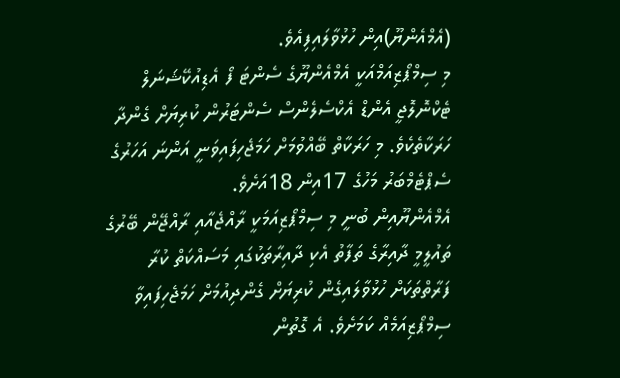(އެމްއެންޔޫ)އިން ހުޅުވާލައިފިއެވެ.
މި ސިމްޕޯޒިއަމްއަކީ އެމްއެންޔޫގެ ސެންޓަ ފޯ އެޑިއުކޭޝަނަލް ޓެކްނޮލޮޖީ އެންޑް އެކްސެލެންސް ސެންޓަރުން ކުރިޔަށް ގެންދާ ހަރަކާތެކެވެ. މި ހަރަކާތް ބޭއްވުމަށް ހަމަޖެހިފައިވަނީ އަންނަ އަހަރުގެ ސެޕްޓެމްބަރު މަހުގެ 17އިން 18އަށެވެ.
އެމްއެންޔޫއިން ބުނީ މި ސިމްޕޯޒިއަމަކީ ރާއްޖެއާއި ރާއްޖޭން ބޭރުގެ ތައުލީމީ ދާއިރާގެ ތަފާތު އެކި ދާއިރާތަކުގައި މަސައްކަތް ކުރާ ފަރާތްތަކަށް ހުޅުވާލައިގެން ކުރިޔަށް ގެންދިއުމަށް ހަމަޖެހިފައިވާ ސިމްޕޯޒިއަމެއް ކަމަށެވެ. އެ ގޮތުން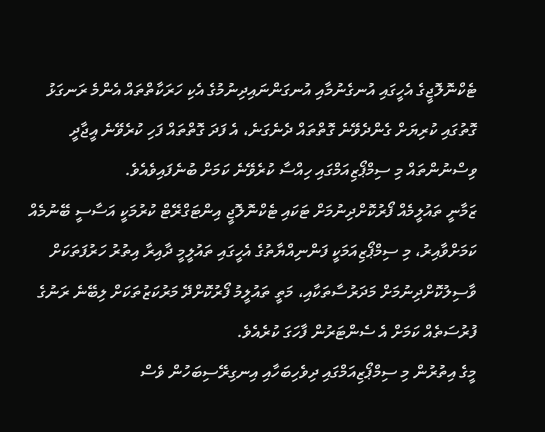ޓެކްނޮލޮޖީގެ އެހީގައި އުނގެނުމާއި އުނގަންނައިދިނުމުގެ އެކި ހަރަކާތްތައް އެންމެ ރަނގަޅު ގޮތުގައި ކުރިޔަށް ގެންދެވޭނެ ގޮތްތައް ދެނެގަނެ، އެ ފަދަ ގޮތްތައް ފަހި ކުރެވޭނެ އީޖާދީ ވިސްނުންތައް މި ސިމްޕޯޒިއަމްގައި ހިއްސާ ކުރެވޭނެ ކަމަށް ބުނެފައިވެއެވެ.
ޒަމާނީ ތައުލީމެއް ފޯރުކޮށްދިނުމަށް ޓަކައި ޓެކްނޮލޮޖީ އިންޓަގްރޭޓް ކުރުމަކީ އަސާސީ ބޭނުމެއް ކަމަށްވާއިރު، މި ސިމްޕޯޒިއަމަކީ ފަންނިއްޔާތުގެ އެހީގައި ތައުލީމީ ދާއިރާ އިތުރު ހަރުފަތަކަށް ވާސިލުކޮށްދިނުމަށް މަދަރުސާތަކާއި، މަތީ ތައުލީމު ފޯރުކޮށްދޭ މަރުކަޒުތަކަށް ލިބޭނެ ރަނުގެ ފުރުސަތެއް ކަމަށް އެ ސެންޓަރުން ފާހަގަ ކުރެއެވެ.
މީގެ އިތުރުން މި ސިމްޕޯޒިއަމްގައި ދިވެހިބަހާއި އިނގިރޭސިބަހުން ވެސް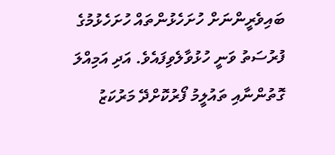ބައިވެރީންނަށް ހުށަހެޅުންތައް ހުށަހެޅުމުގެ ފުރުސަތު ވަނީ ހުޅުވާލެވިފައެވެ. އަދި އަމިއްލަ ގޮތުންނާއި ތައުލީމު ފޯރުކޮށްދޭ މަރުކަޒު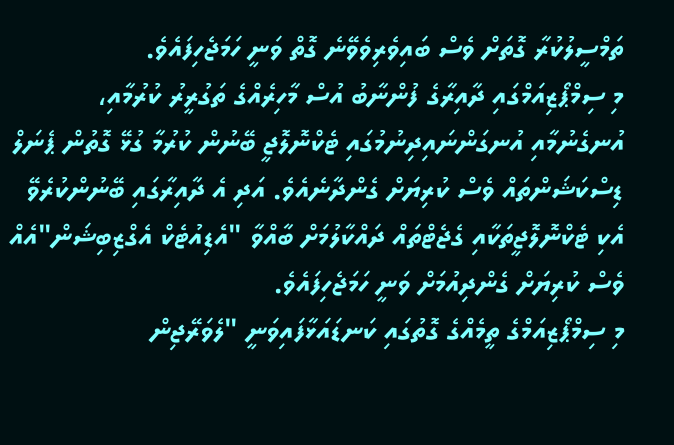ތަމްސީލުކުރާ ގޮތަށް ވެސް ބައިވެރިވެވޭނެ ގޮތް ވަނީ ހަމަޖެހިފައެވެ.
މި ސިމްޕޯޒިއަމްގައި ދާއިރާގެ ފުންނާބު އުސް މާހިރެއްގެ ތަގުރީރު ކުރުމާއި، އުނގެނުމާއި އުނގަންނައިދިނުމުގައި ޓެކްނޮލޮޖީ ބޭނުން ކުރުމާ ގުޅޭ ގޮތުން ޕެނަލް ޑިސްކަޝަންތައް ވެސް ކުރިޔަށް ގެންދާނެއެވެ. އަދި އެ ދާއިރާގައި ބޭނުންކުރެވޭ އެކި ޓެކްނޮލޮޖީތަކާއި ގެޖެޓްތައް ދައްކާލުމަށް ބާއްވާ "އެޑިއުޓެކް އެގްޒިބިޝަން"އެއް ވެސް ކުރިޔަށް ގެންދިއުމަށް ވަނީ ހަމަޖެހިފައެވެ.
މި ސިމްޕޯޒިއަމްގެ ތީމެއްގެ ގޮތުގައި ކަނޑައަޅާފައިވަނީ "ލެވަރޭޖިން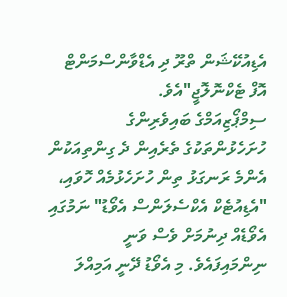އެޑިއުކޭޝަން ތްރޫ ދި އެޑްވާންސްމަންޓް އޮފް ޓެކްނޮލޮޖީ"އެވެ.
ސިމްޕޯޒިއަމްގެ ބައިވެރިންގެ ހުށަހެޅުންތަކުގެ ތެރެއިން ދެ ގިންތިއަކުން އެންމެ ރަނގަޅު ތިން ހުށަހެޅުމެއް ހޮވައި، "އެޑިއުޓެކް އެކްސެލަންސް އެވޯޑު" ނަމުގައި އެވޯޑެއް ދިނުމަށް ވެސް ވަނީ ނިންމައިފައެވެ. މި އެވޯޑު ދޭނީ އަމިއްލަ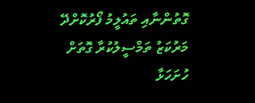ގޮތުންނާއި ތައުލީމު ފޯރުކޮށްދޭ މަރުކަޒު ތަމްސީލުކުރާ ގޮތަށް ހުށަހަޅާ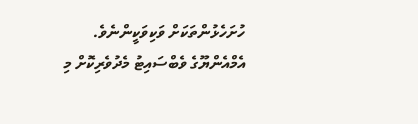ހުށަހެޅުންތަކަށް ވަކިވަކީންނެވެ.
އެމްއެންޔޫގެ ވެބްސައިޓު މެދުވެރިކޮށް މި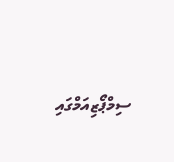ސިމްޕޯޒިއަމްގައި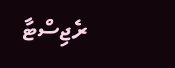ރެޖިސްޓާ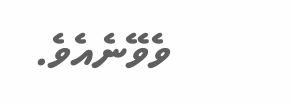ވެވޭނެއެވެ.